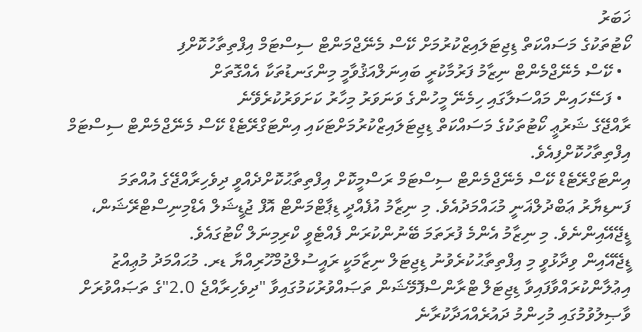ޚަބަރު
ކޯޓުތަކުގެ މަސައްކަތް ޑިޖިޓަލައިޒްކުރުމަށް ކޭސް މެނޭޖްމަންޓް ސިސްޓަމް އިފްތިތާހުކޮށްފި
  • ކޭސް މެނޭޖްމެންޓް ނިޒާމު ފަރުމާކުރީ ބައިނަލްއަޤުވާމީ މިންގަނޑުތަކާ އެއްގޮތަށް
  • ފަސޭހައިން މައްސަލާގައި ހިމެނޭ މީހުންގެ ވަނަވަރު މިހާރު ކަށަވަރުކުރެވޭނެ
ރާއްޖޭގެ ޝަރުޢީ ކޯޓުތަކުގެ މަސައްކަތް ޑިޖިޓަލައިޒްކުރުމަށްޓަކައި އިންޓަގްރޭޓެޑް ކޭސް މެނޭޖްމެންޓް ސިސްޓަމް އިފްތިތާހުކޮށްފިއެވެ.
އިންޓަގްރޭޓެޑް ކޭސް މެނޭޖްމެންޓް ސިސްޓަމް ރަސްމީކޮށް އިފްތިތާޙުކޮށްދެއްވީ ދިވެހިރާއްޖޭގެ އުއްތަމަ ފަނޑިޔާރު ޢަބްދުލްޣަނީ މުޙައްމަދުއެވެ. މި ނިޒާމު އުފެއްދީ ޑިޕާޓްމަންޓް އޮފް ޖުޑީޝަލް އެޑްމިނިސްޓްރޭޝަން، ޑީޖޭއޭއިންނެވެ. މި ނިޒާމު އެންމެ ފުރަތަމަ ބޭނުންކުރަން ފެއްޓެވީ ކްރިމިނަލް ކޯޓުގައެވެ.
ޑީޖޭއޭއިން ވިދާޅުވީ މި އިފްތިތާޙުކުރެވުނު ޑިޖިޓަލް ނިޒާމަކީ ރައީސުލްޖުމްހޫރިއްޔާ ޑރ. މުޙައްމަދު މުޢިއްޒު އިޢުލާންކުރައްވާފައިވާ ޑިޖިޓަލް ޓްރާންސްފޮމޭޝަން ތަޞައްވުރުކަމުގައިވާ "ދިވެހިރާއްޖެ 2.0"ގެ ތަޞައްވުރަށް ވާޞިލުވުމުގައި މުހިންމު ދައުރެއްއަދާކުރާނެ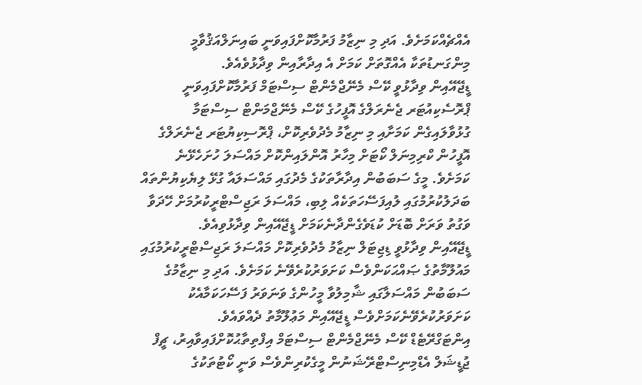އެއްޗެއްކަމަށެވެ. އަދި މި ނިޒާމު ފަރުމާކޮށްފައިވަނީ ބައިނަލްއަޤުވާމީ މިންގަނޑުތަކާ އެއްގޮތަށް ކަމަށް އެ އިދާރާއިން ވިދާޅުވެއެވެ.
ޑީޖޭއޭއިން ވިދާޅުވީ ކޭސް މެނޭޖްމެންޓް ސިސްޓަމް ފަރުމާކޮށްފައިވަނީ ޕްރޮސެކިއުޓަރ ޖެނެރަލްގެ އޮފީހުގެ ކޭސް މެނޭޖްމަންޓް ސިސްޓަމާ ގުޅުވާލައިގެން ކަމަށާއި މި ނިޒާމު މެދުވެރިކޮށް، ޕްރޮސިކިޔުޓަރ ޖެނެރަލްގެ އޮފީހުން ކްރިމިނަލް ކޯޓަށް މިހާރު އޮންލައިންކޮށް މައްސަލަ ހުށަހެޅޭނެ ކަމަށެވެ. މީގެ ސަބަބުން އިދާރާތަކުގެ މެދުގައި މައްސަލައާ ގުޅޭ ލިޔެކިޔުންތައް ބަދަލުކުރުމުގައި ލުއިފަސޭހަތަކެއް ލިބި، މައްސަލަ ރަޖިސްޓްރީކުރުމަށް ހޭދަވާ ވަގުތު ވަރަށް ބޮޑަށް ކުޑަވެގެންދާނެކަމަށް ޑީޖޭއޭއިން ވިދާޅުވިއެވެ.
ޑީޖޭއޭއިން ވިދާޅުވީ ޑިޖިޓަލް ނިޒާމު މެދުވެރިކޮށް މައްސަލަ ރަޖިސްޓްރީކުރުމުގައި މައުލޫމާތުގެ ޞައްޙަކަންވެސް ކަށަވަރުކުރެވޭނެ ކަމަށެވެ. އަދި މި ނިޒާމުގެ ސަބަބުން މައްސަލާގައި ޝާމިލުވާ މީހުންގެ ވަނަވަރު ފަސޭހަކަމާއެކު ކަށަވަރުކުރެވޭނެކަމަށްވެސް ޑީޖޭއޭއިން މަޢުލޫމާތު ދެއްވައެވެ.
އިންޓަގްރޭޓެޑް ކޭސް މެނޭޖްމެންޓް ސިސްޓަމް އިފްތިތާޙުކޮށްފައިވާއިރު، ޗީފް ޖުޑީޝަލް އެޑްމިނިސްޓްރޭޝަނުން މީގެކުރިންވެސް ވަނީ ކޯޓުތަކުގެ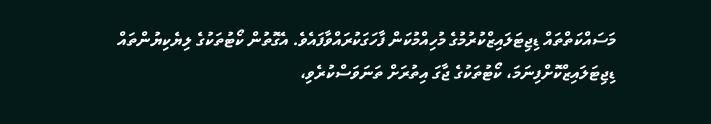މަސައްކަތްތައް ޑިޖިޓަލައިޒްކުރުމުގެ މުހިއްމުކަން ފާހަގަކުރައްވާފައެވެ. އެގޮތުން ކޯޓުތަކުގެ ލިޔެކިޔުންތައް ޑިޖިޓަލައިޒްކޮށްފިނަމަ، ކޯޓުތަކުގެ ޖާގަ އިތުރަށް ތަނަވަސްކުރެވި،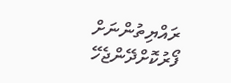ރައްޔިތުންނަށް ފޯރުކޮށްދޭންޖެހޭ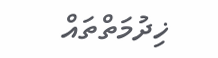ޚިދުމަތްތައް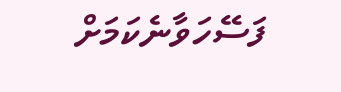ފަސޭހަވާނެކަމަށް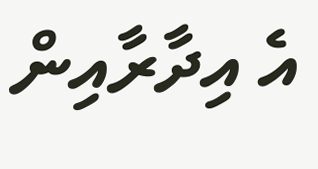އެ އިދާރާއިން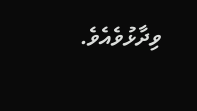ވިދާޅުވެއެވެ.